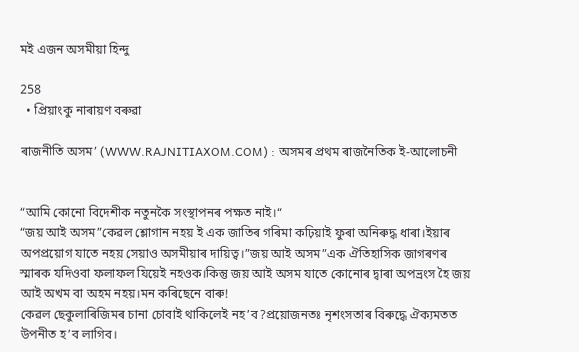মই এজন অসমীয়া হিন্দু

258
  • প্ৰিয়াংকু নাৰায়ণ বৰুৱা

ৰাজনীতি অসম’ (WWW.RAJNITIAXOM.COM) : অসমৰ প্ৰথম ৰাজনৈতিক ই-আলোচনী


“আমি কোনো বিদেশীক নতুনকৈ সংস্থাপনৰ পক্ষত নাই।“
“জয় আই অসম”কেৱল শ্লোগান নহয় ই এক জাতিৰ গৰিমা কঢ়িয়াই ফুৰা অনিৰুদ্ধ ধাৰা।ইয়াৰ অপপ্ৰয়োগ যাতে নহয় সেয়াও অসমীয়াৰ দায়িত্ব।”জয় আই অসম”এক ঐতিহাসিক জাগৰণৰ স্মাৰক যদিওবা ফলাফল যিয়েই নহওক।কিন্তু জয় আই অসম যাতে কোনোৰ দ্বাৰা অপভ্ৰংস হৈ জয় আই অখম বা অহম নহয়।মন কৰিছেনে বাৰু!
কেৱল ছেকুলাৰিজিমৰ চানা চোবাই থাকিলেই নহ’ব?প্ৰয়োজনতঃ নৃশংসতাৰ বিৰুদ্ধে ঐক্যমতত উপনীত হ’ব লাগিব।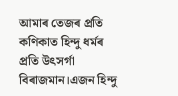আমাৰ তেজৰ প্ৰতি কণিকাত হিন্দু ধৰ্মৰ প্ৰতি উৎসৰ্গা বিৰাজমান।এজন হিন্দু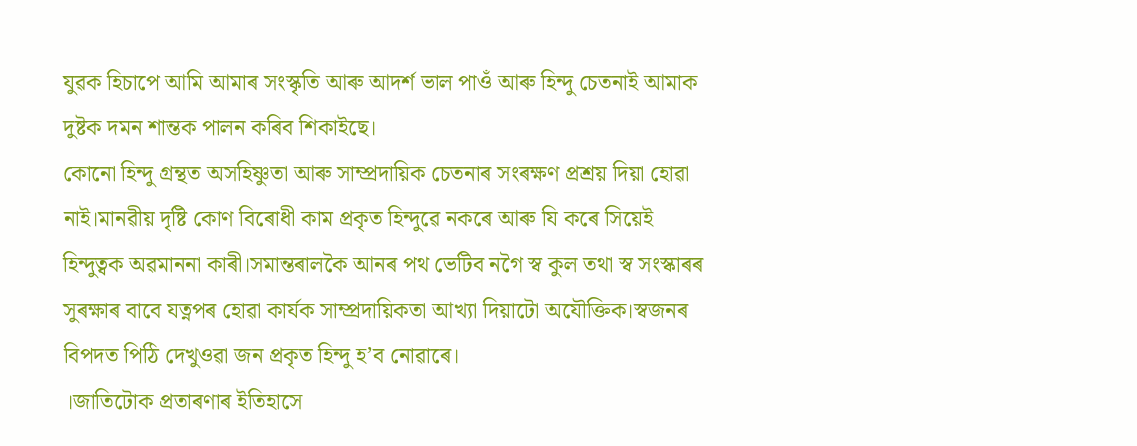যুৱক হিচাপে আমি আমাৰ সংস্কৃতি আৰু আদৰ্শ ভাল পাওঁ আৰু হিন্দু চেতনাই আমাক দুষ্টক দমন শান্তক পালন কৰিব শিকাইছে।
কোনো হিন্দু গ্ৰন্থত অসহিষ্ণুতা আৰু সাম্প্ৰদায়িক চেতনাৰ সংৰক্ষণ প্ৰশ্ৰয় দিয়া হোৱা নাই।মানৱীয় দৃষ্টি কোণ বিৰোধী কাম প্ৰকৃত হিন্দুৱে নকৰে আৰু যি কৰে সিয়েই হিন্দুত্বক অৱমাননা কাৰী।সমান্তৰালকৈ আনৰ পথ ভেটিব নগৈ স্ব কুল তথা স্ব সংস্কাৰৰ সুৰক্ষাৰ বাবে যত্নপৰ হোৱা কাৰ্যক সাম্প্ৰদায়িকতা আখ্যা দিয়াটো অযৌক্তিক।স্বজনৰ বিপদত পিঠি দেখুওৱা জন প্ৰকৃত হিন্দু হ’ব নোৱাৰে।
।জাতিটোক প্ৰতাৰণাৰ ইতিহাসে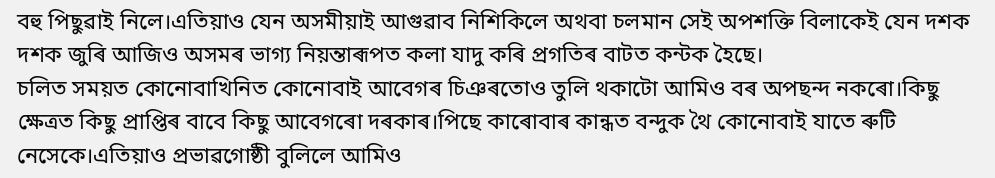বহু পিছুৱাই নিলে।এতিয়াও যেন অসমীয়াই আগুৱাব নিশিকিলে অথবা চলমান সেই অপশক্তি বিলাকেই যেন দশক দশক জুৰি আজিও অসমৰ ভাগ্য নিয়ন্তাৰূপত কলা যাদু কৰি প্ৰগতিৰ বাটত কন্টক হৈছে।
চলিত সময়ত কোনোবাখিনিত কোনোবাই আবেগৰ চিঞৰতোও তুলি থকাটো আমিও বৰ অপছন্দ নকৰো।কিছু ক্ষেত্ৰত কিছু প্ৰাপ্তিৰ বাবে কিছু আবেগৰো দৰকাৰ।পিছে কাৰোবাৰ কান্ধত বন্দুক থৈ কোনোবাই যাতে ৰুটি নেসেকে।এতিয়াও প্ৰভাৱগোষ্ঠী বুলিলে আমিও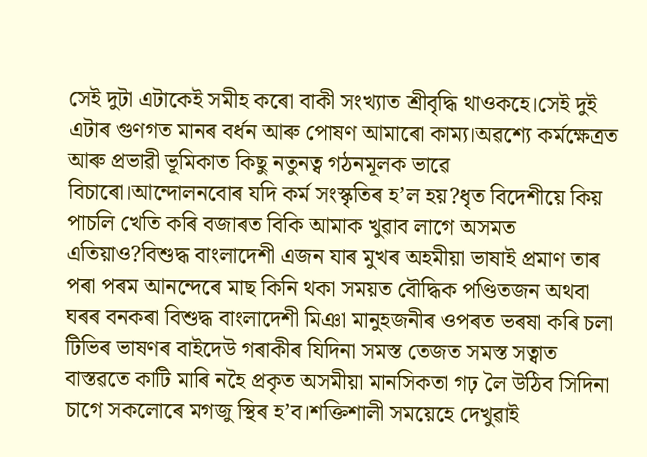সেই দুটা এটাকেই সমীহ কৰো বাকী সংখ্যাত শ্ৰীবৃদ্ধি থাওকহে।সেই দুই এটাৰ গুণগত মানৰ বৰ্ধন আৰু পোষণ আমাৰো কাম্য।অৱশ্যে কৰ্মক্ষেত্ৰত আৰু প্ৰভাৱী ভূমিকাত কিছু নতুনত্ব গঠনমূলক ভাৱে বিচাৰো।আন্দোলনবোৰ যদি কৰ্ম সংস্কৃতিৰ হ’ল হয়?ধৃত বিদেশীয়ে কিয় পাচলি খেতি কৰি বজাৰত বিকি আমাক খুৱাব লাগে অসমত এতিয়াও?বিশুদ্ধ বাংলাদেশী এজন যাৰ মুখৰ অহমীয়া ভাষাই প্ৰমাণ তাৰ পৰা পৰম আনন্দেৰে মাছ কিনি থকা সময়ত বৌদ্ধিক পণ্ডিতজন অথবা ঘৰৰ বনকৰা বিশুদ্ধ বাংলাদেশী মিঞা মানুহজনীৰ ওপৰত ভৰষা কৰি চলা টিভিৰ ভাষণৰ বাইদেউ গৰাকীৰ যিদিনা সমস্ত তেজত সমস্ত সত্বাত বাস্তৱতে কাটি মাৰি নহৈ প্ৰকৃত অসমীয়া মানসিকতা গঢ় লৈ উঠিব সিদিনা চাগে সকলোৰে মগজু স্থিৰ হ’ব।শক্তিশালী সময়েহে দেখুৱাই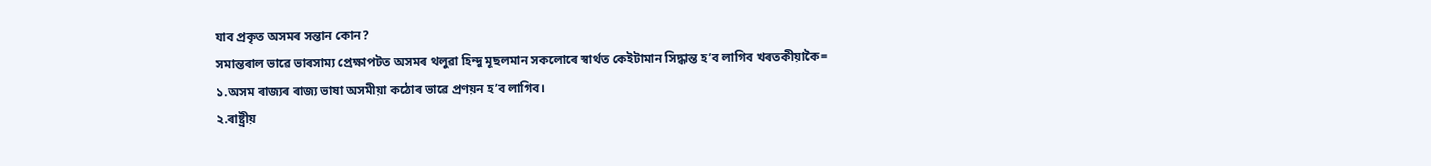যাব প্ৰকৃত অসমৰ সন্তান কোন?
সমান্তৰাল ভাৱে ভাৰসাম্য প্ৰেক্ষাপটত অসমৰ থলুৱা হিন্দু মূছলমান সকলোৰে স্বাৰ্থত কেইটামান সিদ্ধান্ত হ’ব লাগিব খৰতকীয়াকৈ=
১.অসম ৰাজ্যৰ ৰাজ্য ভাষা অসমীয়া কঠোৰ ভাৱে প্ৰণয়ন হ’ব লাগিব।
২.ৰাষ্ট্ৰীয়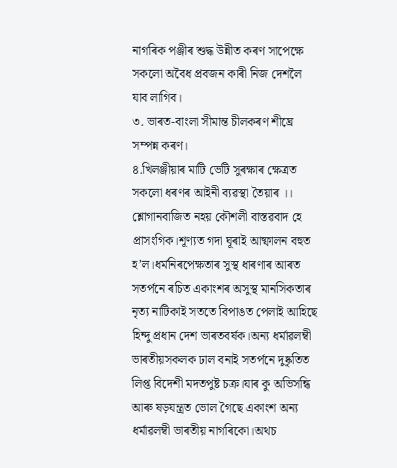নাগৰিক পঞ্জীৰ শুদ্ধ উন্নীত কৰণ সাপেক্ষে সকলো অবৈধ প্ৰবজন কাৰী নিজ দেশলৈ যাব লাগিব।
৩. ভাৰত-বাংলা সীমান্ত চীলকৰণ শীঘ্ৰে সম্পন্ন কৰণ।
৪.খিলঞ্জীয়াৰ মাটি ভেটি সুৰক্ষাৰ ক্ষেত্ৰত সকলো ধৰণৰ আইনী ব্যৱস্থা তৈয়াৰ ।।
শ্লোগানবাজিত নহয় কৌশলী বাস্তৱবাদ হে প্ৰাসংগিক।শূণ্যত গদা ঘূৰাই আষ্ফালন বহুত হ’ল।ধৰ্মনিৰপেক্ষতাৰ সুস্থ ধাৰণাৰ আৰত সতৰ্পনে ৰচিত একাংশৰ অসুস্থ মানসিকতাৰ নৃত্য নাটিকাই সততে বিপাঙত পেলাই আহিছে হিন্দু প্ৰধান দেশ ভাৰতবৰ্ষক।অন্য ধৰ্মাৱলম্বী ভাৰতীয়সকলক ঢাল বনাই সতৰ্পনে দুষ্কৃতিত লিপ্ত বিদেশী মদতপুষ্ট চক্ৰ।যাৰ কু অভিসন্ধি আৰু ষড়যন্ত্ৰত ভোল গৈছে একাংশ অন্য ধৰ্মাৱলম্বী ভাৰতীয় নাগৰিকো।অথচ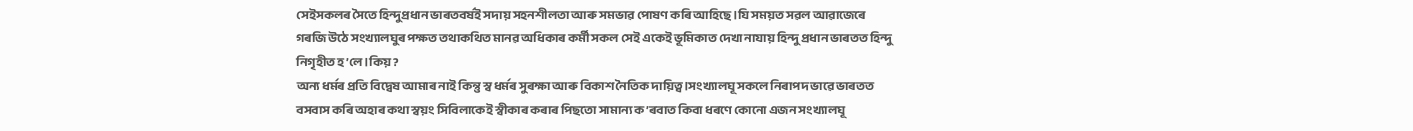সেইসকলৰ সৈতে হিন্দুপ্ৰধান ভাৰতবৰ্ষই সদায় সহনশীলতা আৰু সমভাৱ পোষণ কৰি আহিছে।যি সময়ত সৱল আৱাজেৰে গৰজি উঠে সংখ্যালঘুৰ পক্ষত তথাকথিত মানৱ অধিকাৰ কৰ্মী সকল সেই একেই ভূমিকাত দেখা নাযায় হিন্দু প্ৰধান ভাৰতত হিন্দু নিগৃহীত হ’লে।কিয়?
অন্য ধৰ্মৰ প্ৰতি বিদ্বেষ আমাৰ নাই কিন্তু স্ব ধৰ্মৰ সুৰক্ষা আৰু বিকাশ নৈতিক দায়িত্ব।সংখ্যালঘূ সকলে নিৰাপদ ভাৱে ভাৰতত বসবাস কৰি অহাৰ কথা স্বয়ং সিবিলাকেই স্বীকাৰ কৰাৰ পিছতো সামান্য ক’ৰবাত কিবা ধৰণে কোনো এজন সংখ্যালঘূ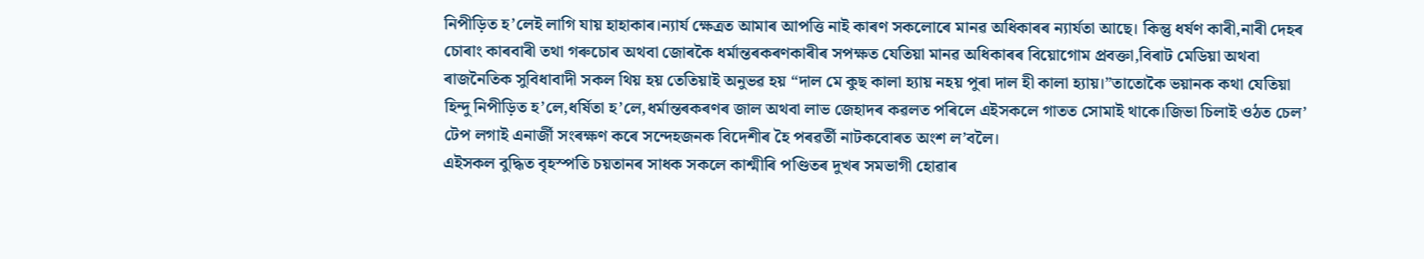নিপীড়িত হ’লেই লাগি যায় হাহাকাৰ।ন্যাৰ্য ক্ষেত্ৰত আমাৰ আপত্তি নাই কাৰণ সকলোৰে মানৱ অধিকাৰৰ ন্যাৰ্যতা আছে। কিন্তু ধৰ্ষণ কাৰী,নাৰী দেহৰ চোৰাং কাৰবাৰী তথা গৰুচোৰ অথবা জোৰকৈ ধৰ্মান্তৰকৰণকাৰীৰ সপক্ষত যেতিয়া মানৱ অধিকাৰৰ বিয়োগোম প্ৰবক্তা,বিৰাট মেডিয়া অথবা ৰাজনৈতিক সুবিধাবাদী সকল থিয় হয় তেতিয়াই অনুভৱ হয় “দাল মে কুছ কালা হ্যায় নহয় পুৰা দাল হী কালা হ্যায়।”তাতোকৈ ভয়ানক কথা যেতিয়া হিন্দু নিপীড়িত হ’লে,ধৰ্ষিতা হ’লে,ধৰ্মান্তৰকৰণৰ জাল অথবা লাভ জেহাদৰ কৱলত পৰিলে এইসকলে গাতত সোমাই থাকে।জিভা চিলাই ওঠত চেল’ টেপ লগাই এনাৰ্জী সংৰক্ষণ কৰে সন্দেহজনক বিদেশীৰ হৈ পৰৱৰ্তী নাটকবোৰত অংশ ল’বলৈ।
এইসকল বুদ্ধিত বৃহস্পতি চয়তানৰ সাধক সকলে কাশ্মীৰি পণ্ডিতৰ দুখৰ সমভাগী হোৱাৰ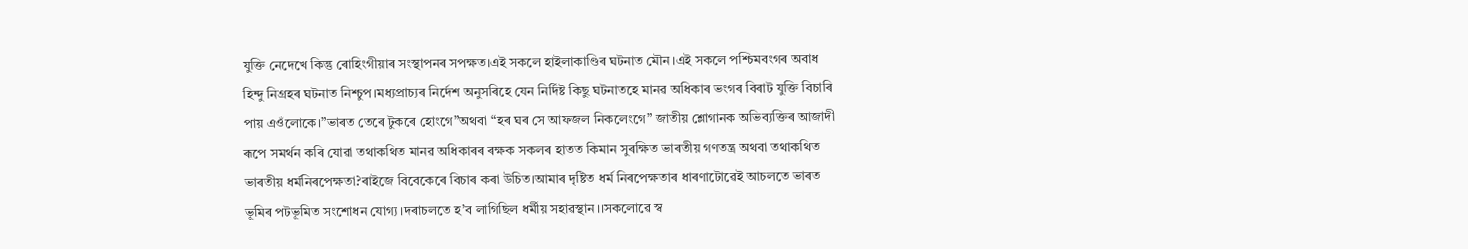যুক্তি নেদেখে কিন্তু ৰোহিংগীয়াৰ সংস্থাপনৰ সপক্ষত।এই সকলে হাইলাকাণ্ডিৰ ঘটনাত মৌন।এই সকলে পশ্চিমবংগৰ অবাধ হিন্দু নিগ্ৰহৰ ঘটনাত নিশ্চুপ।মধ্যপ্ৰাচ্যৰ নিৰ্দেশ অনুসৰিহে যেন নিৰ্দিষ্ট কিছু ঘটনাতহে মানৱ অধিকাৰ ভংগৰ বিৰাট যুক্তি বিচাৰি পায় এওঁলোকে।”ভাৰত তেৰে টুকৰে হোংগে”অথবা “হৰ ঘৰ সে আফজল নিকলেংগে” জাতীয় শ্লোগানক অভিব্যক্তিৰ আজাদী ৰূপে সমৰ্থন কৰি যোৱা তথাকথিত মানৱ অধিকাৰৰ ৰক্ষক সকলৰ হাতত কিমান সুৰক্ষিত ভাৰতীয় গণতন্ত্ৰ অথবা তথাকথিত ভাৰতীয় ধৰ্মনিৰপেক্ষতা?ৰাইজে বিবেকেৰে বিচাৰ কৰা উচিত।আমাৰ দৃষ্টিত ধৰ্ম নিৰপেক্ষতাৰ ধাৰণাটোৱেই আচলতে ভাৰত ভূমিৰ পটভূমিত সংশোধন যোগ্য।দৰাচলতে হ’ব লাগিছিল ধৰ্মীয় সহাৱস্থান।।সকলোৱে স্ব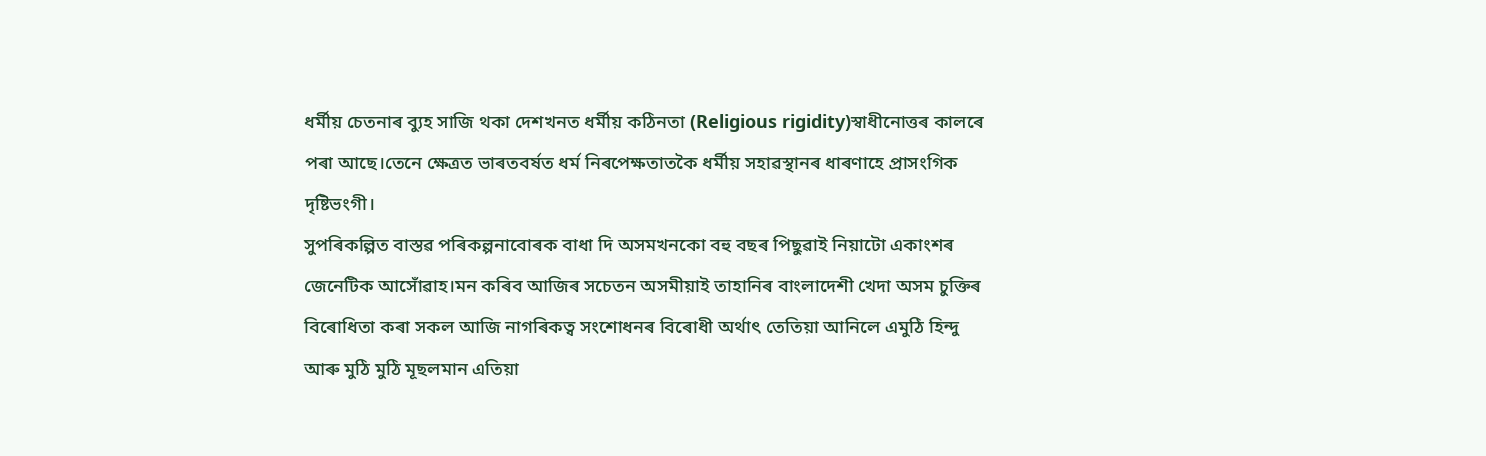ধৰ্মীয় চেতনাৰ ব্যুহ সাজি থকা দেশখনত ধৰ্মীয় কঠিনতা (Religious rigidity)স্বাধীনোত্তৰ কালৰে পৰা আছে।তেনে ক্ষেত্ৰত ভাৰতবৰ্ষত ধৰ্ম নিৰপেক্ষতাতকৈ ধৰ্মীয় সহাৱস্থানৰ ধাৰণাহে প্ৰাসংগিক দৃষ্টিভংগী।
সুপৰিকল্পিত বাস্তৱ পৰিকল্পনাবোৰক বাধা দি অসমখনকো বহু বছৰ পিছুৱাই নিয়াটো একাংশৰ জেনেটিক আসোঁৱাহ।মন কৰিব আজিৰ সচেতন অসমীয়াই তাহানিৰ বাংলাদেশী খেদা অসম চুক্তিৰ বিৰোধিতা কৰা সকল আজি নাগৰিকত্ব সংশোধনৰ বিৰোধী অৰ্থাৎ তেতিয়া আনিলে এমুঠি হিন্দু আৰু মুঠি মুঠি মূছলমান এতিয়া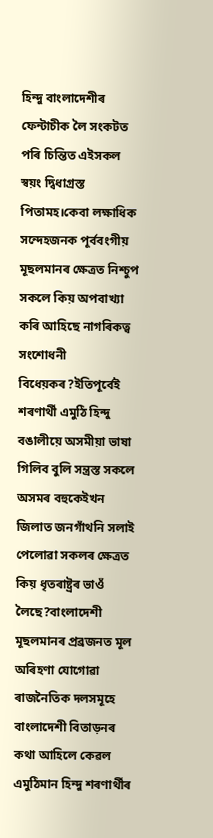হিন্দু বাংলাদেশীৰ ফেন্টাচীক লৈ সংকটত পৰি চিন্তিত এইসকল স্বয়ং দ্বিধাগ্ৰস্ত পিতামহ।কেবা লক্ষাধিক সন্দেহজনক পূৰ্ববংগীয় মূছলমানৰ ক্ষেত্ৰত নিশ্চুপ সকলে কিয় অপবাখ্যা কৰি আহিছে নাগৰিকত্ব সংশোধনী বিধেয়কৰ?ইতিপূৰ্বেই শৰণাৰ্থী এমুঠি হিন্দু বঙালীয়ে অসমীয়া ভাষা গিলিব বুলি সন্ত্ৰস্ত সকলে অসমৰ বহুকেইখন জিলাত জনগাঁথনি সলাই পেলোৱা সকলৰ ক্ষেত্ৰত কিয় ধৃতৰাষ্ট্ৰৰ ভাওঁ লৈছে?বাংলাদেশী মূছলমানৰ প্ৰব্ৰজনত মূল অৰিহণা যোগোৱা ৰাজনৈতিক দলসমূহে বাংলাদেশী বিতাড়নৰ কথা আহিলে কেৱল এমুঠিমান হিন্দু শৰণাৰ্থীৰ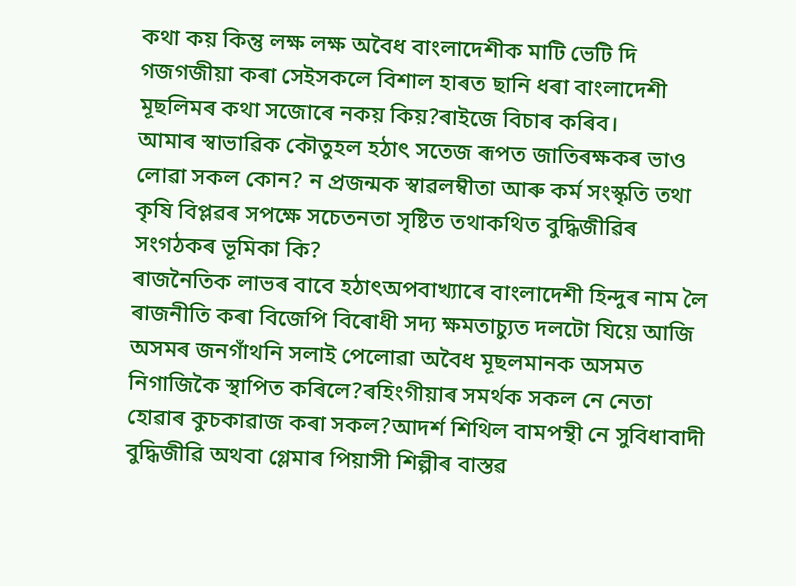কথা কয় কিন্তু লক্ষ লক্ষ অবৈধ বাংলাদেশীক মাটি ভেটি দি গজগজীয়া কৰা সেইসকলে বিশাল হাৰত ছানি ধৰা বাংলাদেশী মূছলিমৰ কথা সজোৰে নকয় কিয়?ৰাইজে বিচাৰ কৰিব।
আমাৰ স্বাভাৱিক কৌতুহল হঠাৎ সতেজ ৰূপত জাতিৰক্ষকৰ ভাও লোৱা সকল কোন? ন প্ৰজন্মক স্বাৱলম্বীতা আৰু কৰ্ম সংস্কৃতি তথা কৃষি বিপ্লৱৰ সপক্ষে সচেতনতা সৃষ্টিত তথাকথিত বুদ্ধিজীৱিৰ সংগঠকৰ ভূমিকা কি?
ৰাজনৈতিক লাভৰ বাবে হঠাৎঅপবাখ্যাৰে বাংলাদেশী হিন্দুৰ নাম লৈ ৰাজনীতি কৰা বিজেপি বিৰোধী সদ্য ক্ষমতাচ্যুত দলটো যিয়ে আজি অসমৰ জনগাঁথনি সলাই পেলোৱা অবৈধ মূছলমানক অসমত নিগাজিকৈ স্থাপিত কৰিলে?ৰহিংগীয়াৰ সমৰ্থক সকল নে নেতা হোৱাৰ কুচকাৱাজ কৰা সকল?আদৰ্শ শিথিল বামপন্থী নে সুবিধাবাদী বুদ্ধিজীৱি অথবা গ্লেমাৰ পিয়াসী শিল্পীৰ বাস্তৱ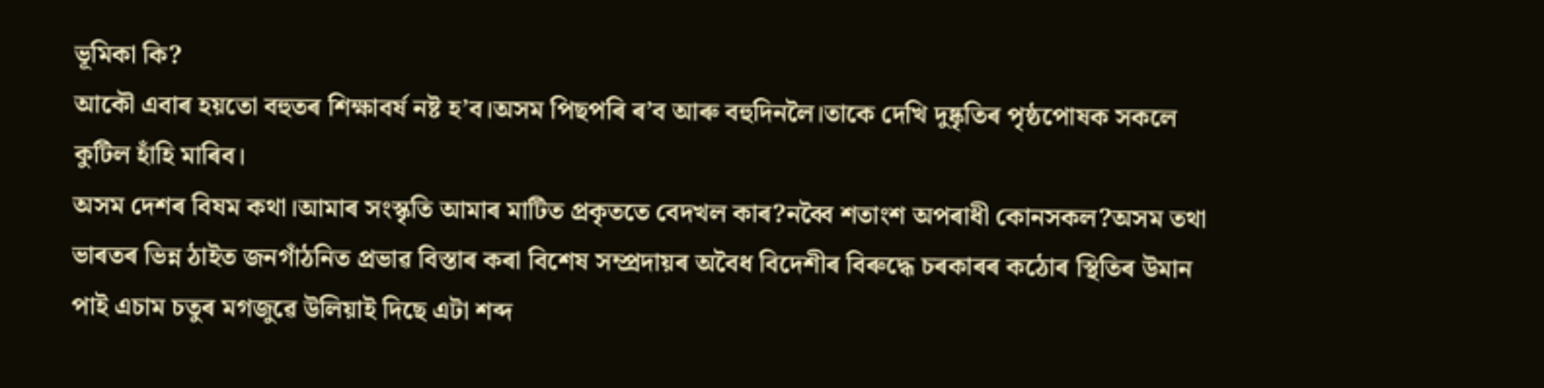ভূমিকা কি?
আকৌ এবাৰ হয়তো বহুতৰ শিক্ষাবৰ্ষ নষ্ট হ’ব।অসম পিছপৰি ৰ’ব আৰু বহুদিনলৈ।তাকে দেখি দুষ্কৃতিৰ পৃষ্ঠপোষক সকলে কুটিল হাঁহি মাৰিব।
অসম দেশৰ বিষম কথা।আমাৰ সংস্কৃতি আমাৰ মাটিত প্ৰকৃততে বেদখল কাৰ?নব্বৈ শতাংশ অপৰাধী কোনসকল?অসম তথা ভাৰতৰ ভিন্ন ঠাইত জনগাঁঠনিত প্ৰভাৱ বিস্তাৰ কৰা বিশেষ সম্প্ৰদায়ৰ অবৈধ বিদেশীৰ বিৰুদ্ধে চৰকাৰৰ কঠোৰ স্থিতিৰ উমান পাই এচাম চতুৰ মগজুৱে উলিয়াই দিছে এটা শব্দ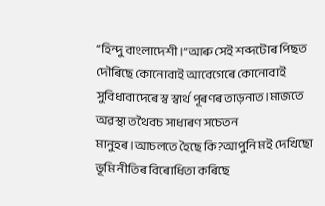“হিন্দু বাংলাদেশী।”আৰু সেই শব্দটোৰ পিছত দৌৰিছে কোনোবাই আবেগেৰে কোনোবাই সুবিধাবাদেৰে স্ব স্বাৰ্থ পূৰণৰ তাড়নাত।মাজতে অৱস্থা তথৈবচ সাধাৰণ সচেতন মানুহৰ।আচলতে হৈছে কি?আপুনি মই দেখিছো ভূমি নীতিৰ বিৰোধিতা কৰিছে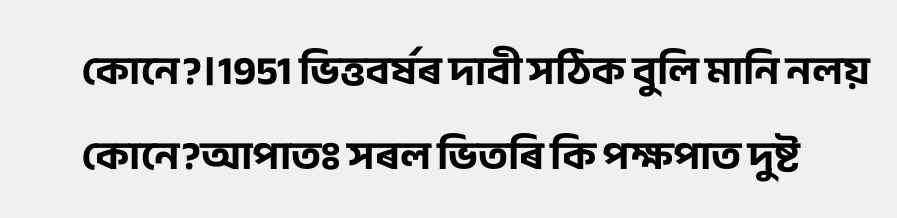কোনে?।1951 ভিত্তবৰ্ষৰ দাবী সঠিক বুলি মানি নলয় কোনে?আপাতঃ সৰল ভিতৰি কি পক্ষপাত দুষ্ট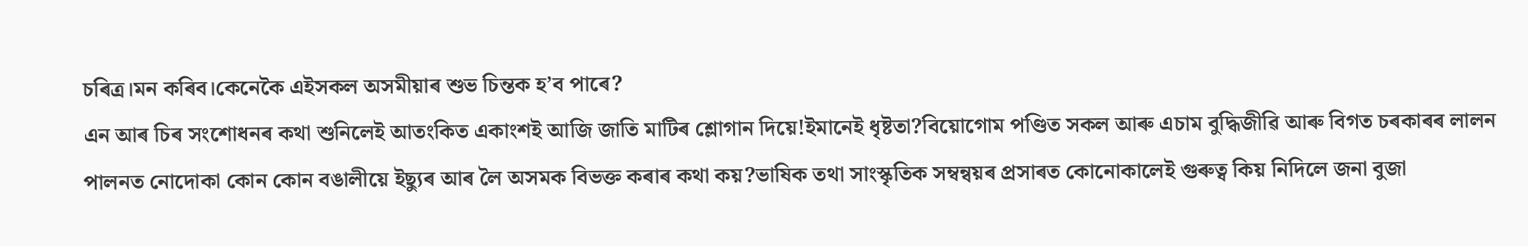চৰিত্ৰ।মন কৰিব।কেনেকৈ এইসকল অসমীয়াৰ শুভ চিন্তক হ’ব পাৰে?
এন আৰ চিৰ সংশোধনৰ কথা শুনিলেই আতংকিত একাংশই আজি জাতি মাটিৰ শ্লোগান দিয়ে!ইমানেই ধৃষ্টতা?বিয়োগোম পণ্ডিত সকল আৰু এচাম বুদ্ধিজীৱি আৰু বিগত চৰকাৰৰ লালন পালনত নোদোকা কোন কোন বঙালীয়ে ইছ্যুৰ আৰ লৈ অসমক বিভক্ত কৰাৰ কথা কয়?ভাষিক তথা সাংস্কৃতিক সম্বন্বয়ৰ প্ৰসাৰত কোনোকালেই গুৰুত্ব কিয় নিদিলে জনা বুজা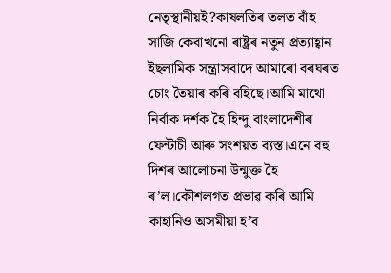নেতৃস্থানীয়ই?কাষলতিৰ তলত বাঁহ সাজি কেবাখনো ৰাষ্ট্ৰৰ নতুন প্ৰত্যাহ্বান ইছলামিক সন্ত্ৰাসবাদে আমাৰো বৰঘৰত চোং তৈয়াৰ কৰি বহিছে।আমি মাথো নিৰ্বাক দৰ্শক হৈ হিন্দু বাংলাদেশীৰ ফেন্টাচী আৰু সংশয়ত ব্যস্ত।এনে বহু দিশৰ আলোচনা উন্মুক্ত হৈ ৰ’ল।কৌশলগত প্ৰভাৱ কৰি আমি কাহানিও অসমীয়া হ’ব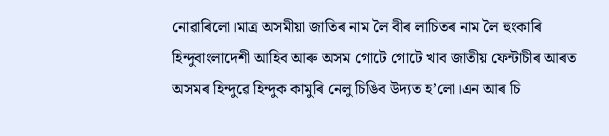নোৱাৰিলো।মাত্ৰ অসমীয়া জাতিৰ নাম লৈ বীৰ লাচিতৰ নাম লৈ হুংকাৰি হিন্দুবাংলাদেশী আহিব আৰু অসম গোটে গোটে খাব জাতীয় ফেন্টাচীৰ আৰত অসমৰ হিন্দুৱে হিন্দুক কামুৰি নেলু চিঙিব উদ্যত হ’লো।এন আৰ চি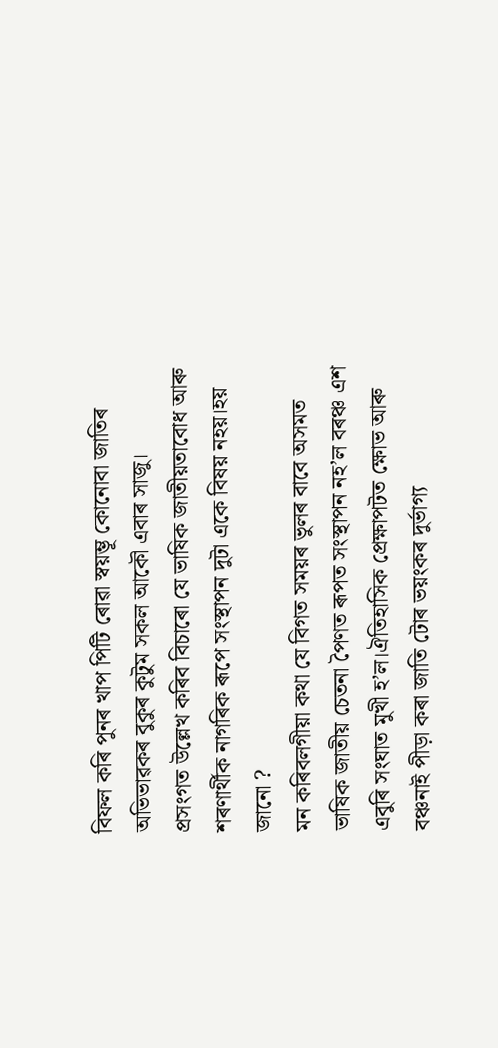বিফল কৰি পুনৰ খাপ পিটি ৰোৱা স্বয়ম্ভূ কোনোবা জাতিৰ অভিভাৱকৰ বুকুৰ কুটুম সকল আকৌ এবাৰ সাজু।
প্ৰসংগত উল্লেখ কৰিব বিচাৰো যে ভাষিক জাতীয়তাবোধ আৰু শৰণাৰ্থীক নাগৰিক ৰূপে সংস্থাপন দুটা একে বিষয় নহয়।হয় জানো ?
মন কৰিবলগীয়া কথা যে বিগত সময়ৰ ভুলৰ বাবে অসমত ভাষিক জাতীয় চেতনা পৈণত ৰূপত সংস্থাপন নহ’ল বৰঞ্চ এশ এবুৰি সংঘাত মুখী হ’ল।ঐতিহাসিক প্ৰেক্ষাপটত ক্ষোভ আৰু বঞ্চনাই পীড়া কৰা জাতি টোৰ ভয়ংকৰ দুৰ্ভাগ্য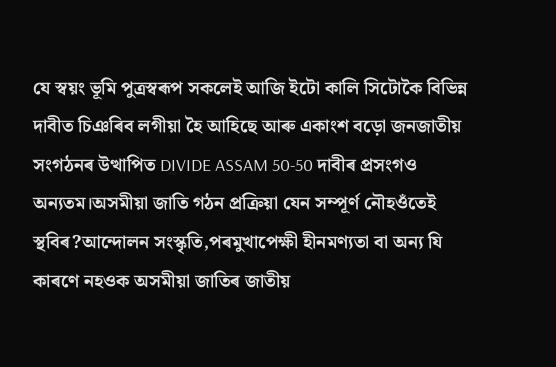যে স্বয়ং ভূমি পুত্ৰস্বৰূপ সকলেই আজি ইটো কালি সিটোকৈ বিভিন্ন দাবীত চিঞৰিব লগীয়া হৈ আহিছে আৰু একাংশ বড়ো জনজাতীয় সংগঠনৰ উত্থাপিত DIVIDE ASSAM 50-50 দাবীৰ প্ৰসংগও অন্যতম।অসমীয়া জাতি গঠন প্ৰক্ৰিয়া যেন সম্পূৰ্ণ নৌহওঁতেই স্থবিৰ?আন্দোলন সংস্কৃতি,পৰমুখাপেক্ষী হীনমণ্যতা বা অন্য যি কাৰণে নহওক অসমীয়া জাতিৰ জাতীয়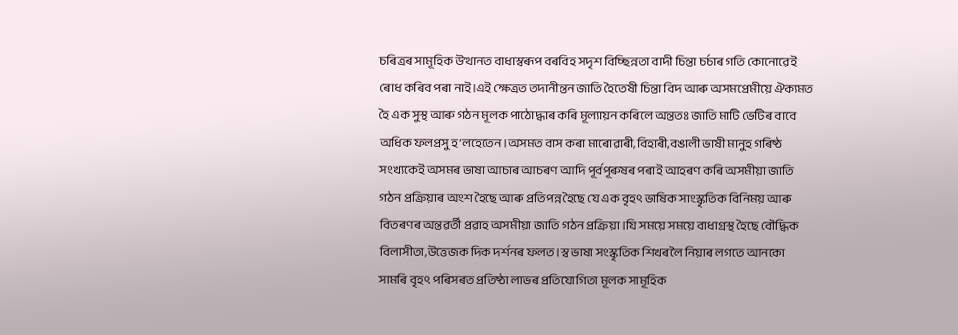চৰিত্ৰৰ সামূহিক উত্থানত বাধাস্বৰূপ বৰবিহ সদৃশ বিচ্ছিন্নতা বাদী চিন্তা চৰ্চাৰ গতি কোনোৱেই ৰোধ কৰিব পৰা নাই।এই ক্ষেত্ৰত তদানীন্তন জাতি হৈতেষী চিন্তা বিদ আৰু অসমপ্ৰেমীয়ে ঐক্যমত হৈ এক সুস্থ আৰু গঠন মূলক পাঠোদ্ধাৰ কৰি মূল্যায়ন কৰিলে অন্ততঃ জাতি মাটি ভেটিৰ বাবে অধিক ফলপ্ৰসু হ’লহেতেন।অসমত বাস কৰা মাৰোৱাৰী,বিহাৰী,বঙালী ভাষী মানুহ গৰিষ্ঠ সংখ্যকেই অসমৰ ভাষা আচাৰ আচৰণ আদি পূৰ্বপূৰুষৰ পৰাই আহৰণ কৰি অসমীয়া জাতি গঠন প্ৰক্ৰিয়াৰ অংশ হৈছে আৰু প্ৰতিপন্ন হৈছে যে এক বৃহৎ ভাষিক সাংস্কৃতিক বিনিময় আৰু বিতৰণৰ অন্তৱৰ্তী প্ৰৱাহ অসমীয়া জাতি গঠন প্ৰক্ৰিয়া।যি সময়ে সময়ে বাধাগ্ৰস্থ হৈছে বৌদ্ধিক বিলাসীতা,উত্তেজক দিক দৰ্শনৰ ফলত।স্ব ভাষা সংস্কৃতিক শিখৰলৈ নিয়াৰ লগতে আনকো সামৰি বৃহৎ পৰিসৰত প্ৰতিষ্ঠা লাভৰ প্ৰতিযোগিতা মূলক সামূহিক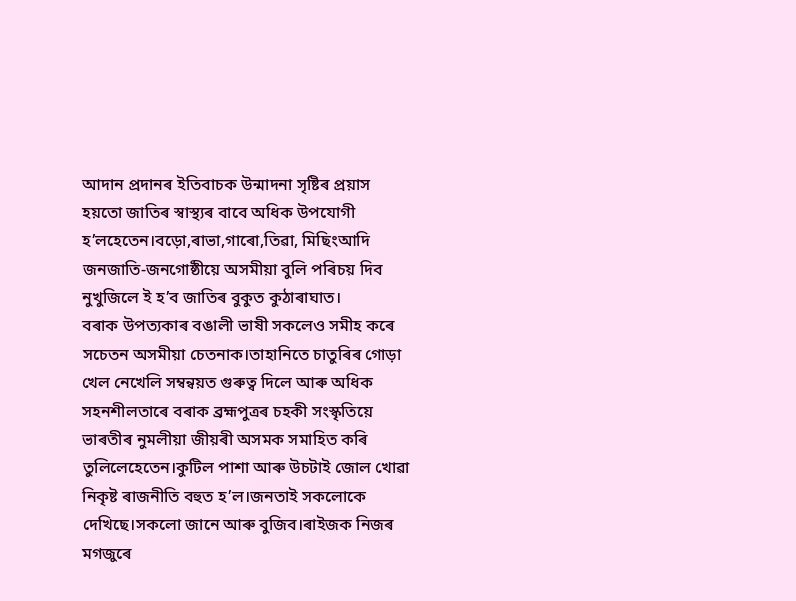আদান প্ৰদানৰ ইতিবাচক উন্মাদনা সৃষ্টিৰ প্ৰয়াস হয়তো জাতিৰ স্বাস্থ্যৰ বাবে অধিক উপযোগী হ’লহেতেন।বড়ো,ৰাভা,গাৰো,তিৱা, মিছিংআদি জনজাতি-জনগোষ্ঠীয়ে অসমীয়া বুলি পৰিচয় দিব নুখুজিলে ই হ’ব জাতিৰ বুকুত কুঠাৰাঘাত।
বৰাক উপত্যকাৰ বঙালী ভাষী সকলেও সমীহ কৰে সচেতন অসমীয়া চেতনাক।তাহানিতে চাতুৰিৰ গোড়া খেল নেখেলি সম্বন্বয়ত গুৰুত্ব দিলে আৰু অধিক সহনশীলতাৰে বৰাক ব্ৰহ্মপুত্ৰৰ চহকী সংস্কৃতিয়ে ভাৰতীৰ নুমলীয়া জীয়ৰী অসমক সমাহিত কৰি তুলিলেহেতেন।কুটিল পাশা আৰু উচটাই জোল খোৱা নিকৃষ্ট ৰাজনীতি বহুত হ’ল।জনতাই সকলোকে দেখিছে।সকলো জানে আৰু বুজিব।ৰাইজক নিজৰ মগজুৰে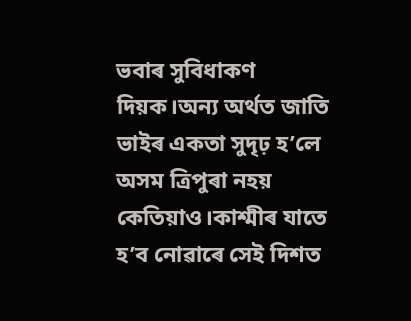ভবাৰ সুবিধাকণ দিয়ক।অন্য অৰ্থত জাতি ভাইৰ একতা সুদৃঢ় হ’লে অসম ত্ৰিপুৰা নহয় কেতিয়াও।কাশ্মীৰ যাতে হ’ব নোৱাৰে সেই দিশত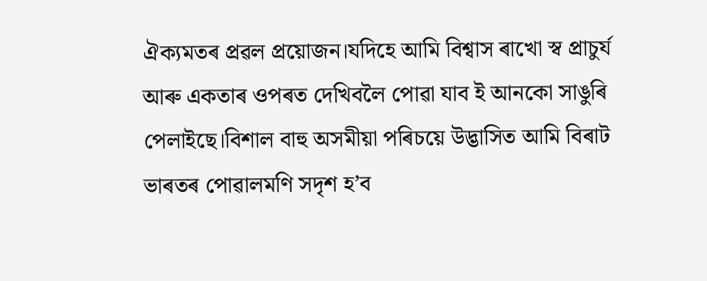ঐক্যমতৰ প্ৰৱল প্ৰয়োজন।যদিহে আমি বিশ্বাস ৰাখো স্ব প্ৰাচুৰ্য আৰু একতাৰ ওপৰত দেখিবলৈ পোৱা যাব ই আনকো সাঙুৰি পেলাইছে।বিশাল বাহু অসমীয়া পৰিচয়ে উদ্ভাসিত আমি বিৰাট ভাৰতৰ পোৱালমণি সদৃশ হ’ব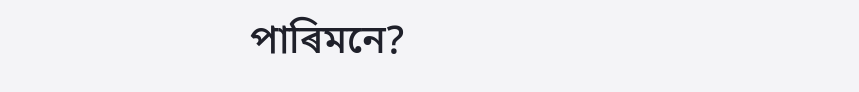পাৰিমনে?